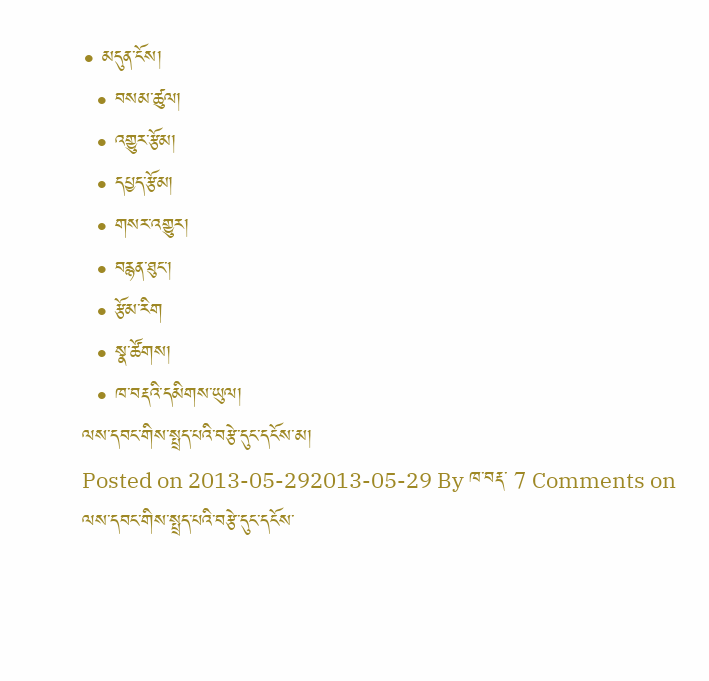• མདུན་ངོས།
  • བསམ་ཚུལ།
  • འགྱུར་རྩོམ།
  • དཔྱད་རྩོམ།
  • གསར་འགྱུར།
  • བརྙན་ཐུང་།
  • རྩོམ་རིག
  • སྣ་ཚོགས།
  • ཁ་བརྡའི་དམིགས་ཡུལ།
ལས་དབང་གིས་སྤྲད་པའི་བརྩེ་དུང་དངོས་མ།
Posted on 2013-05-292013-05-29 By ཁ་བརྡ་ 7 Comments on ལས་དབང་གིས་སྤྲད་པའི་བརྩེ་དུང་དངོས་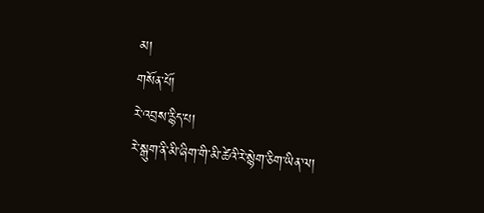མ།
གསོན་པོ།
རེ་འབྲས་རྙིད་པ།
རེ་སྒུག་ནི་མི་ཞིག་གི་མི་ཚེའི་རེ་སྙེག་ཅིག་ཡིན་ལ།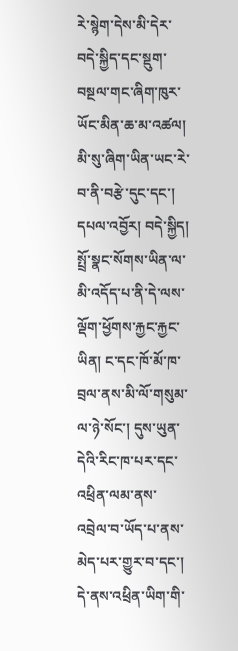རེ་སྙེག་དེས་མི་དེར་བདེ་སྐྱིད་དང་སྡུག་བསྔལ་གང་ཞིག་ཁུར་ཡོང་མིན་ཆ་མ་འཚལ། མི་སུ་ཞིག་ཡིན་ཡང་རེ་བ་ནི་བརྩེ་དུང་དང་། དཔལ་འབྱོར། བདེ་སྐྱིད། སྤྲོ་སྣང་སོགས་ཡིན་ལ་མི་འདོད་པ་ནི་དེ་ལས་ལྡོག་ཕྱོགས་རྐྱང་རྐྱང་ཡིན། ང་དང་ཁོ་མོ་ཁ་བྲལ་ནས་མི་ལོ་གསུམ་ལ་ཉེ་སོང་། དུས་ཡུན་དེའི་རིང་ཁ་པར་དང་འཕྲིན་ལམ་ནས་འབྲེལ་བ་ཡོད་པ་ནས་མེད་པར་གྱུར་བ་དང་། དེ་ནས་འཕྲིན་ཡིག་གི་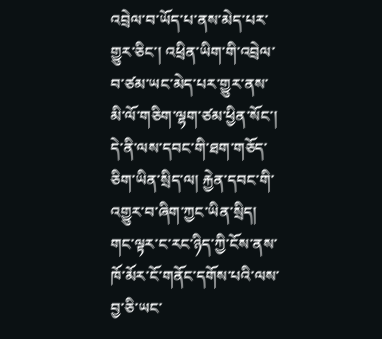འབྲེལ་བ་ཡོད་པ་ནས་མེད་པར་གྱུར་ཅིང་། འཕྲིན་ཡིག་གི་འབྲེལ་བ་ཙམ་ཡང་མེད་པར་གྱུར་ནས་མི་ལོ་གཅིག་ལྷག་ཙམ་ཕྱིན་སོང་། དེ་ནི་ལས་དབང་གི་ཐག་གཅོད་ཅིག་ཡིན་སྲིད་ལ། རྐྱེན་དབང་གི་འགྱུར་བ་ཞིག་ཀྱང་ཡིན་སྲིད།
གང་ལྟར་ང་རང་ཉིད་ཀྱི་ངོས་ནས་ཁོ་མོར་ངོ་གནོང་དགོས་པའི་ལས་བྱ་ཅི་ཡང་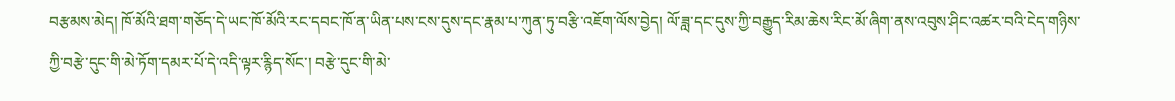བརྩམས་མེད། ཁོ་མོའི་ཐག་གཅོད་དེ་ཡང་ཁོ་མོའི་རང་དབང་ཁོ་ན་ཡིན་པས་ངས་དུས་དང་རྣམ་པ་ཀུན་ཏུ་བརྩི་འཇོག་ལོས་བྱེད། ལོ་ཟླ་དང་དུས་ཀྱི་བརྒྱུད་རིམ་ཆེས་རིང་མོ་ཞིག་ནས་འབུས་ཤིང་འཚར་བའི་ངེད་གཉིས་ཀྱི་བརྩེ་དུང་གི་མེ་ཏོག་དམར་པོ་དེ་འདི་ལྟར་རྙིད་སོང་། བརྩེ་དུང་གི་མེ་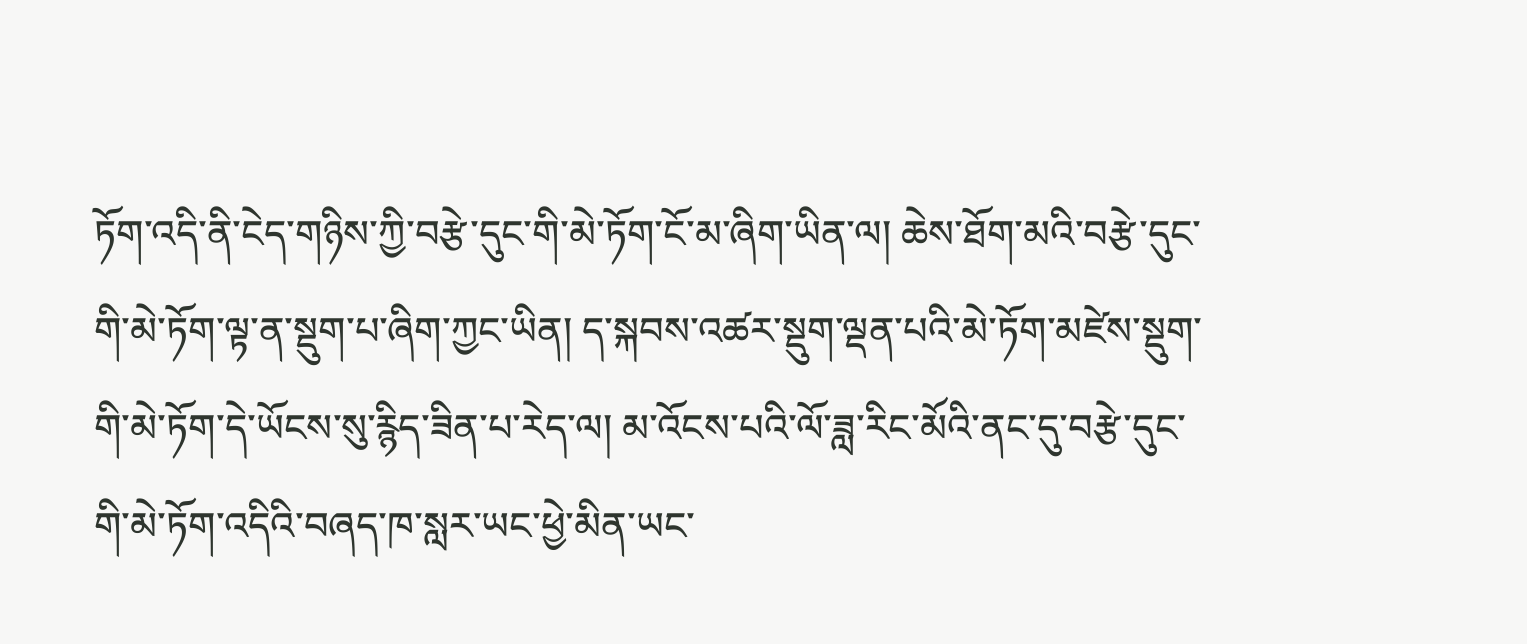ཏོག་འདི་ནི་ངེད་གཉིས་ཀྱི་བརྩེ་དུང་གི་མེ་ཏོག་ངོ་མ་ཞིག་ཡིན་ལ། ཆེས་ཐོག་མའི་བརྩེ་དུང་གི་མེ་ཏོག་ལྟ་ན་སྡུག་པ་ཞིག་ཀྱང་ཡིན། ད་སྐབས་འཚར་སྡུག་ལྡན་པའི་མེ་ཏོག་མཛེས་སྡུག་གི་མེ་ཏོག་དེ་ཡོངས་སུ་རྙིད་ཟིན་པ་རེད་ལ། མ་འོངས་པའི་ལོ་ཟླ་རིང་མོའི་ནང་དུ་བརྩེ་དུང་གི་མེ་ཏོག་འདིའི་བཞད་ཁ་སླར་ཡང་ཕྱེ་མིན་ཡང་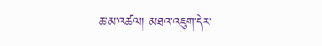ཆ་མ་འཚལ། མཐའ་འཇུག་དེར་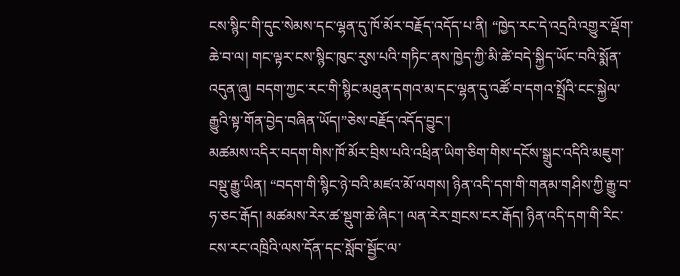ངས་སྙིང་གི་དུང་སེམས་དང་ལྷན་དུ་ཁོ་མོར་བརྗོད་འདོད་པ་ནི། “ཁྱེད་རང་དེ་འདྲའི་འགྱུར་ལྡོག་ཆེ་བ་ལ། གང་ལྟར་ངས་སྙིང་ཁུང་རུས་པའི་གཏིང་ནས་ཁྱེད་ཀྱི་མི་ཚེ་བདེ་སྐྱིད་ཡོང་བའི་སྨོན་འདུན་ཞུ། བདག་ཀྱང་རང་གི་སྙིང་མཐུན་དགའ་མ་དང་ལྷན་དུ་འཚོ་བ་དགའ་སྤྲོའི་ངང་སྐྱེལ་རྒྱུའི་སྟ་གོན་བྱེད་བཞིན་ཡོད།”ཅེས་བརྗོད་འདོད་བྱུང་།
མཚམས་འདིར་བདག་གིས་ཁོ་མོར་བྲིས་པའི་འཕྲིན་ཡིག་ཅིག་གིས་དངོས་སྒྲུང་འདིའི་མཇུག་བསྡུ་རྒྱུ་ཡིན། “བདག་གི་སྙིང་ཉེ་བའི་མཛའ་མོ་ལགས། ཉིན་འདི་དག་གི་གནམ་གཤིས་ཀྱི་རྒྱུ་བ་ཧ་ཅང་རྒོད། མཚམས་རེར་ཚ་སྡུག་ཆེ་ཞིང་། ལན་རེར་གྲངས་ངར་རྒོད། ཉིན་འདི་དག་གི་རིང་ངས་རང་འཁྲིའི་ལས་དོན་དང་སློབ་སྦྱོང་ལ་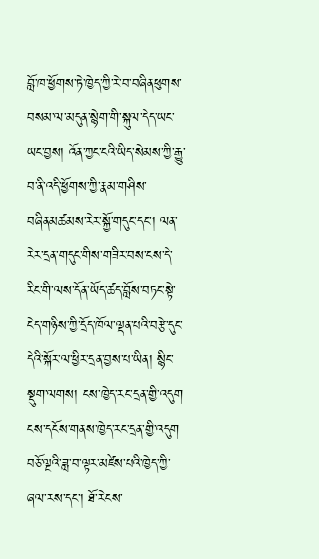བློ་ཁ་ཕྱོགས་ཏེ་ཁྱེད་ཀྱི་རེ་བ་བཞིནཕུགས་བསམ་ལ་མདུན་སྙེག་གི་སྐུལ་དེད་ཡང་ཡང་བྱས། འོན་ཀྱང་ངའི་ཡིད་སེམས་ཀྱི་རྒྱུ་བ་ནི་འདི་ཕྱོགས་ཀྱི་རྣམ་གཤིས་བཞིནམཚམས་རེར་སྐྱོ་གདུང་དང་། ལན་རེར་དྲན་གདུང་གིས་གཟིར་བས་ངས་དེ་རིང་གི་ལས་དོན་ཡོད་ཚད་བློས་བཏང་སྟེ་ངེད་གཉིས་ཀྱི་དྲོད་ཁོལ་ལྡན་པའི་བརྩེ་དུང་དེའི་སྐོར་ལ་ཕྱིར་དྲན་བྱས་པ་ཡིན། སྙིང་སྡུག་ལགས། ངས་ཁྱེད་རང་དྲན་གྱི་འདུག ངས་དངོས་གནས་ཁྱེད་རང་དྲན་གྱི་འདུག བཅོ་ལྔའི་ཟླ་བ་ལྟར་མཛེས་པའི་ཁྱེད་ཀྱི་ཞལ་རས་དང་། ཐོ་རེངས་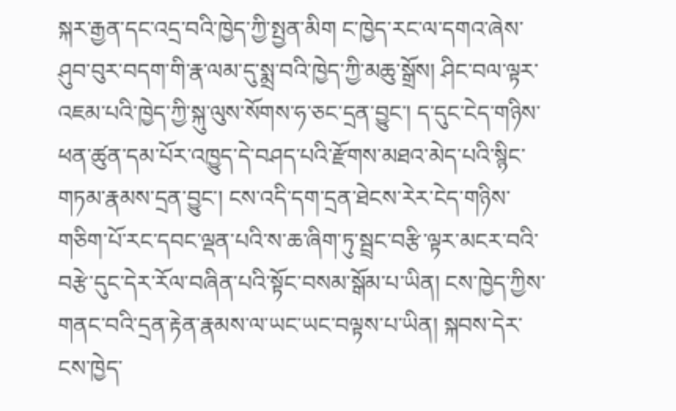སྐར་རྒྱན་དང་འདྲ་བའི་ཁྱེད་ཀྱི་སྤྱན་མིག ང་ཁྱེད་རང་ལ་དགའ་ཞེས་ཤུབ་བུར་བདག་གི་རྣ་ལམ་དུ་སྨྲ་བའི་ཁྱེད་ཀྱི་མཆུ་སྒྲོས། ཤིང་བལ་ལྟར་འཇམ་པའི་ཁྱེད་ཀྱི་སྐུ་ལུས་སོགས་ཧ་ཅང་དྲན་བྱུང་། ད་དུང་ངེད་གཉིས་ཕན་ཚུན་དམ་པོར་འཁྱུད་དེ་བཤད་པའི་རྫོགས་མཐའ་མེད་པའི་སྙིང་གཏམ་རྣམས་དྲན་བྱུང་། ངས་འདི་དག་དྲན་ཐེངས་རེར་ངེད་གཉིས་གཅིག་པོ་རང་དབང་ལྡན་པའི་ས་ཆ་ཞིག་ཏུ་སྦྲང་བརྩི་ལྟར་མངར་བའི་བརྩེ་དུང་དེར་རོལ་བཞིན་པའི་སྟོང་བསམ་སྒོམ་པ་ཡིན། ངས་ཁྱེད་ཀྱིས་གནང་བའི་དྲན་རྟེན་རྣམས་ལ་ཡང་ཡང་བལྟས་པ་ཡིན། སྐབས་དེར་ངས་ཁྱེད་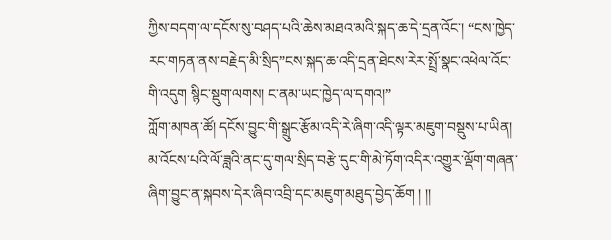ཀྱིས་བདག་ལ་དངོས་སུ་བཤད་པའི་ཆེས་མཐའ་མའི་སྐད་ཆ་དེ་དྲན་འོང་། “ངས་ཁྱེད་རང་གཏན་ནས་བརྗེད་མི་སྲིད”ངས་སྐད་ཆ་འདི་དྲན་ཐེངས་རེར་སྤྲོ་སྣང་འཕེལ་འོང་གི་འདུག སྙིང་སྡུག་ལགས། ང་ནམ་ཡང་ཁྱེད་ལ་དགའ།”
ཀློག་མཁན་ཚོ། དངོས་བྱུང་གི་སྒྲུང་རྩོམ་འདི་རེ་ཞིག་འདི་ལྟར་མཇུག་བསྡུས་པ་ཡིན། མ་འོངས་པའི་ལོ་ཟླའི་ནང་དུ་གལ་སྲིད་བརྩེ་དུང་གི་མེ་ཏོག་འདིར་འགྱུར་ལྡོག་གཞན་ཞིག་བྱུང་ན་སྐབས་དེར་ཞིབ་འབྲི་དང་མཇུག་མཐུད་བྱེད་ཆོག ། །།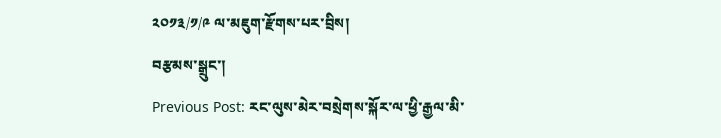༢༠༡༣/༡/༩ ལ་མཇུག་རྫོགས་པར་བྲིས།
བརྩམས་སྒྲུང་།
Previous Post: རང་ལུས་མེར་བསྲེགས་སྐོར་ལ་ཕྱི་རྒྱལ་མི་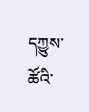དཀྱུས་ཚོའི་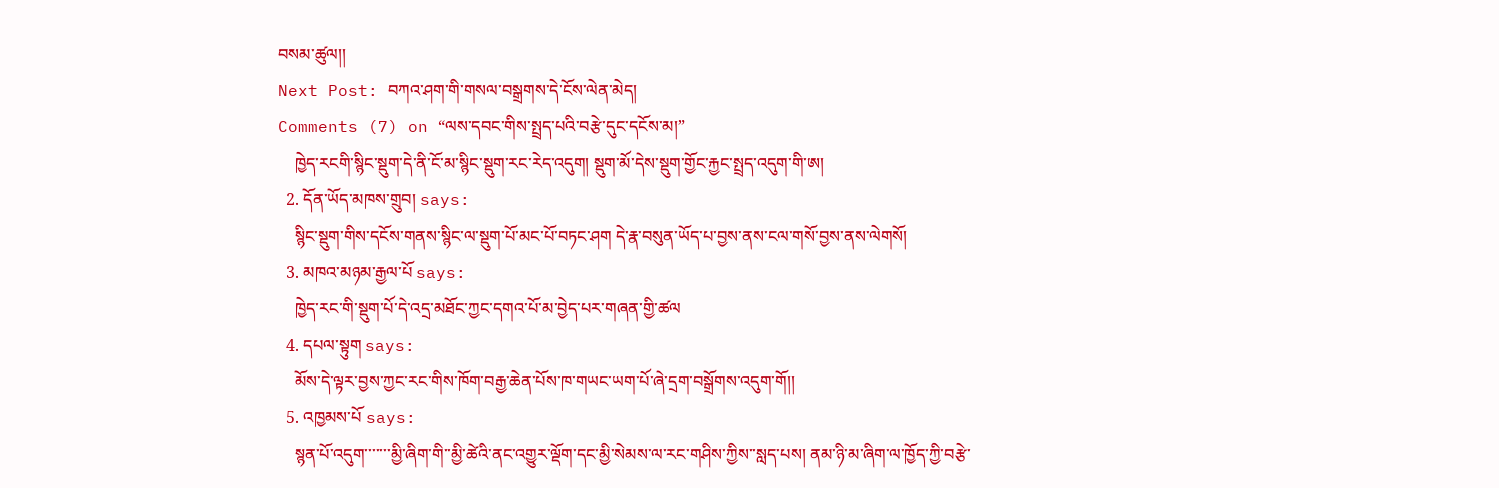བསམ་ཚུལ།།
Next Post: བཀའ་ཤག་གི་གསལ་བསྒྲགས་དེ་ངོས་ལེན་མེད།
Comments (7) on “ལས་དབང་གིས་སྤྲད་པའི་བརྩེ་དུང་དངོས་མ།”
    ཁྱེད་རངགི་སྙིང་སྡུག་དེ་ནི་ངོ་མ་སྙིང་སྡུག་རང་རེད་འདུག། སྡུག་མོ་དེས་སྡུག་གྱོང་རྐྱང་སྤྲད་འདུག་གི་ཨ།
  2. དོན་ཡོད་མཁས་གྲུབ། says:
    སྙིང་སྡུག་གིས་དངོས་གནས་སྙིང་ལ་སྡུག་པོ་མང་པོ་བཏང་ཤག དེ་རྣ་བསུན་ཡོད་པ་བྱས་ནས་ངལ་གསོ་བྱས་ནས་ལེགསོ།
  3. མཁའ་མཉམ་རྒྱལ་པོ says:
    ཁྱེད་རང་གི་སྡུག་པོ་དེ་འདྲ་མཐོང་ཀྱང་དགའ་པོ་མ་བྱེད་པར་གཞན་གྱི་ཚལ
  4. དཔལ་སྟུག says:
    མོས་དེ་ལྟར་བྱས་ཀྱང་རང་གིས་ཁོག་བརྒྱ་ཆེན་པོས་ཁ་གཡང་ཡག་པོ་ཞེ་དྲག་བསྒྲོགས་འདུག་གོ།།
  5. འཁྱམས་པོ says:
    སྙན་པོ་འདུག་་་་་་་མྱི་ཞིག་གི་་མྱི་ཚེའི་ནང་འགྱུར་ལྡོག་དང་མྱི་སེམས་ལ་རང་གཤིས་ཀྱིས་་སླད་པས། ནམ་ཉི་མ་ཞིག་ལ་ཁྱོད་ཀྱི་བརྩེ་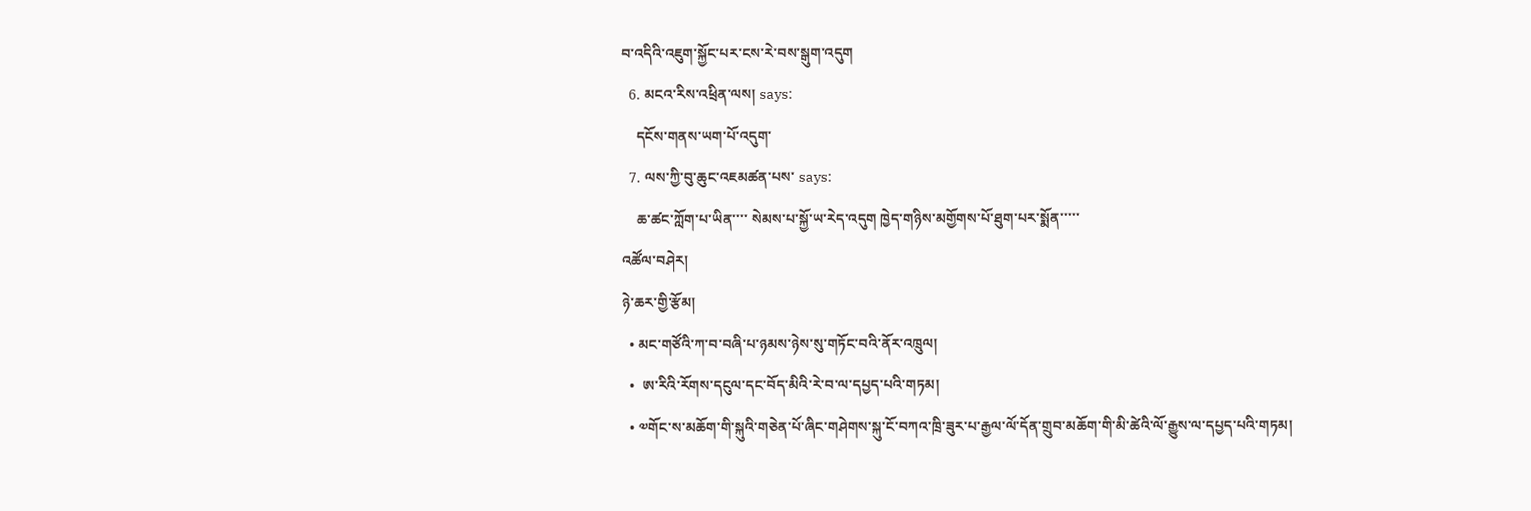བ་འདིའི་འཇུག་སྐྱོང་པར་ངས་རེ་བས་སྒུག་འདུག
  6. མངའ་རིས་འཕྲིན་ལས། says:
    དངོས་གནས་ཡག་པོ་འདུག་
  7. ལས་ཀྱི་བུ་ཆུང་འཇམཚན་པས་ says:
    ཆ་ཚང་ཀློག་པ་ཡིན་་་་ སེམས་པ་སྐྱོ་ཡ་རེད་འདུག ཁྱེད་གཉིས་མགྱོགས་པོ་ཐུག་པར་སྨོན་་་་་
འཚོལ་བཤེར།
ཉེ་ཆར་གྱི་རྩོམ།
  • མང་གཙོའི་ཀ་བ་བཞི་པ་ཉམས་ཉེས་སུ་གཏོང་བའི་ནོར་འཁྲུལ།
  •  ཨ་རིའི་རོགས་དངུལ་དང་བོད་མིའི་རེ་བ་ལ་དཔྱད་པའི་གཏམ།
  • ༧གོང་ས་མཆོག་གི་སྐུའི་གཅེན་པོ་ཞིང་གཤེགས་སྐུ་ངོ་བཀའ་ཁྲི་ཟུར་པ་རྒྱལ་ལོ་དོན་གྲུབ་མཆོག་གི་མི་ཚེའི་ལོ་རྒྱུས་ལ་དཔྱད་པའི་གཏམ།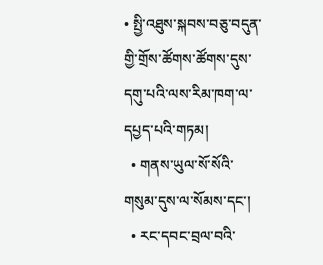• སྤྱི་འཐུས་སྐབས་བཅུ་བདུན་གྱི་གྲོས་ཚོགས་ཚོགས་དུས་དགུ་པའི་ལས་རིམ་ཁག་ལ་དཔྱད་པའི་གཏམ།
  • གནས་ཡུལ་སོ་སོའི་གསུམ་དུས་ལ་སོམས་དང་།
  • རང་དབང་བྲལ་བའི་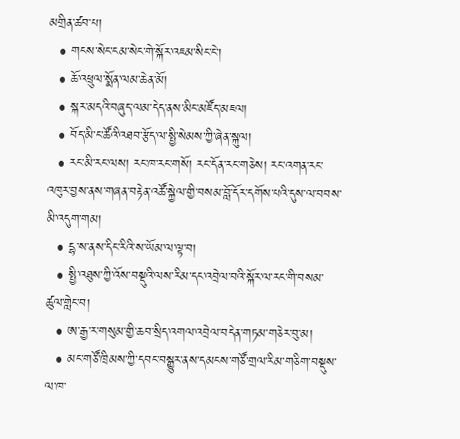མགྲིན་ཚབ་པ།
  • གངས་སེང་ངམ་སེང་གེ་སྐོར་འཇམ་སིང་ངེ་།
  • ཆོ་འཕྲུལ་སྨོན་ལམ་ཆེན་མོ།
  • སྐར་མདའི་བཞུད་ལམ་དེད་ནས་མིང་མཛོད་མཇལ།
  • བོད་མི་ང་ཚོའི་འཐབ་རྩོད་ལ་སྤྱི་སེམས་ཀྱི་ཞེན་སྐུལ།
  • རང་མི་རང་ལས། རང་ཁ་རང་གསོ། རང་དོན་རང་གཅེས། རང་འགན་རང་འཁུར་བྱས་ནས་གཞན་བརྟེན་འཚོ་སྐྱེལ་གྱི་བསམ་བློ་དོར་དགོས་པའི་དུས་ལ་བབས་མི་འདུག་གམ།
  • དྷ་ས་ནས་དིང་རིའི་ས་ཡོམ་ལ་ལྟ་བ།
  • སྤྱི་འཐུས་ཀྱི་འོས་བསྡུའི་ལས་རིམ་དང་འབྲེལ་བའི་སྐོར་ལ་རང་གི་བསམ་ཚུལ་གླེང་བ།
  • ཨ་རྒྱ་ར་གསུམ་གྱི་ཆབ་སྲིད་འགལ་འབྲེལ་བདེན་གཏམ་གཅེར་བུ་མ།
  • མང་གཙོ་ཁྲིམས་ཀྱི་དབང་བསྒྱུར་ནས་དམངས་གཙོ་གྲལ་རིམ་གཅིག་བསྡུས་ལ་ཁ་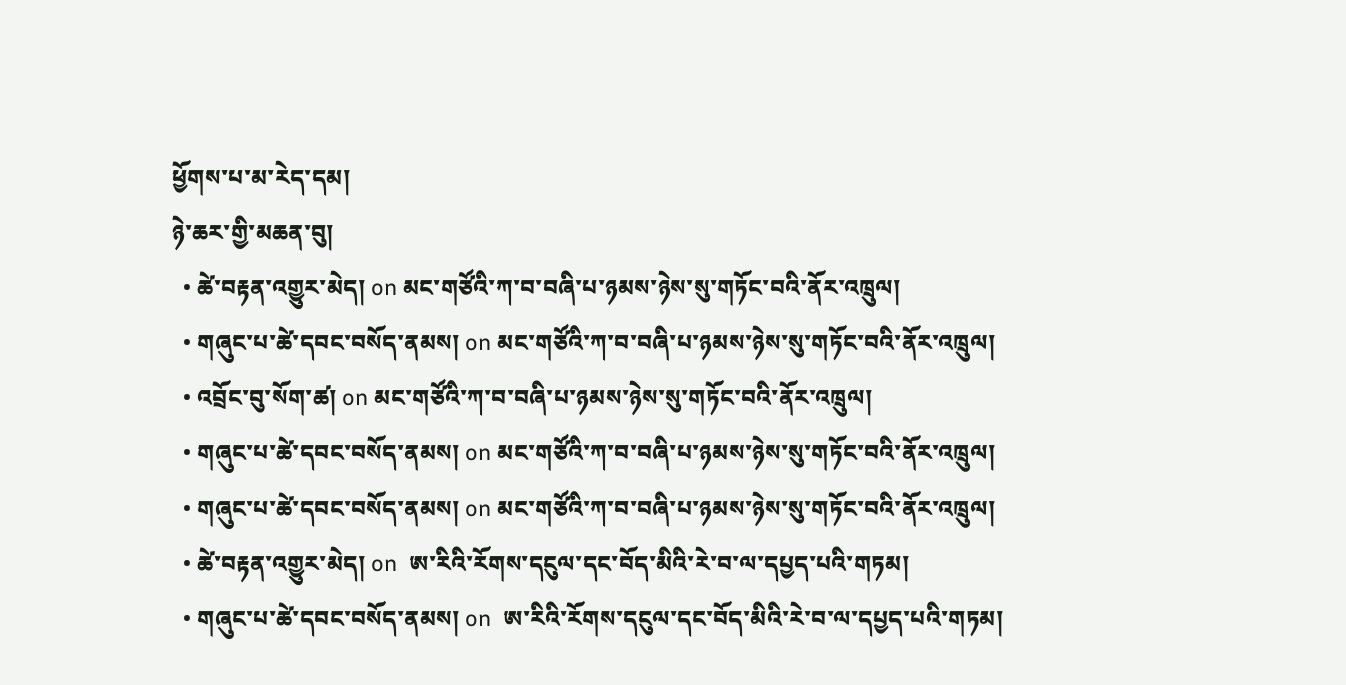ཕྱོགས་པ་མ་རེད་དམ།
ཉེ་ཆར་གྱི་མཆན་བུ།
  • ཚེ་བརྟན་འགྱུར་མེད། on མང་གཙོའི་ཀ་བ་བཞི་པ་ཉམས་ཉེས་སུ་གཏོང་བའི་ནོར་འཁྲུལ།
  • གཞུང་པ་ཚེ་དབང་བསོད་ནམས། on མང་གཙོའི་ཀ་བ་བཞི་པ་ཉམས་ཉེས་སུ་གཏོང་བའི་ནོར་འཁྲུལ།
  • འབྲོང་བུ་སོག་ཚ། on མང་གཙོའི་ཀ་བ་བཞི་པ་ཉམས་ཉེས་སུ་གཏོང་བའི་ནོར་འཁྲུལ།
  • གཞུང་པ་ཚེ་དབང་བསོད་ནམས། on མང་གཙོའི་ཀ་བ་བཞི་པ་ཉམས་ཉེས་སུ་གཏོང་བའི་ནོར་འཁྲུལ།
  • གཞུང་པ་ཚེ་དབང་བསོད་ནམས། on མང་གཙོའི་ཀ་བ་བཞི་པ་ཉམས་ཉེས་སུ་གཏོང་བའི་ནོར་འཁྲུལ།
  • ཚེ་བརྟན་འགྱུར་མེད། on  ཨ་རིའི་རོགས་དངུལ་དང་བོད་མིའི་རེ་བ་ལ་དཔྱད་པའི་གཏམ།
  • གཞུང་པ་ཚེ་དབང་བསོད་ནམས། on  ཨ་རིའི་རོགས་དངུལ་དང་བོད་མིའི་རེ་བ་ལ་དཔྱད་པའི་གཏམ།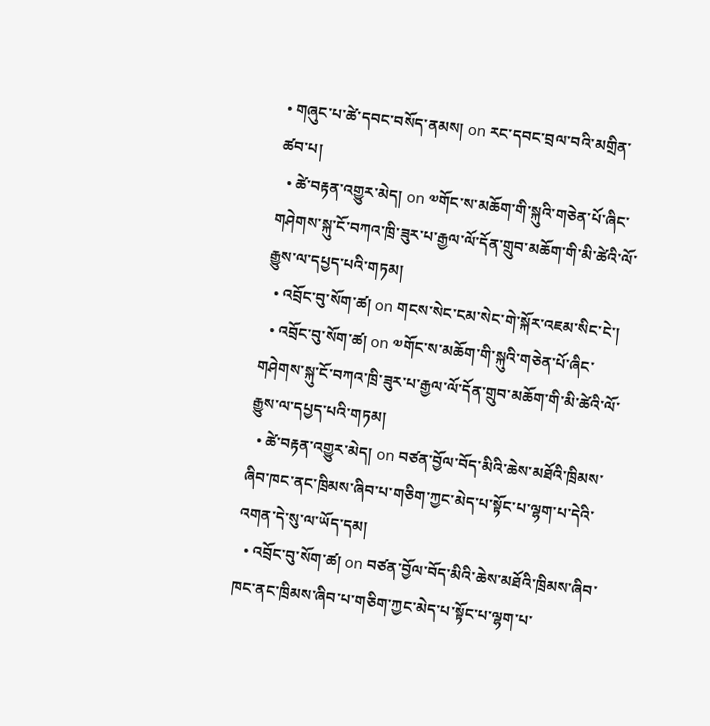• གཞུང་པ་ཚེ་དབང་བསོད་ནམས། on རང་དབང་བྲལ་བའི་མགྲིན་ཚབ་པ།
  • ཚེ་བརྟན་འགྱུར་མེད། on ༧གོང་ས་མཆོག་གི་སྐུའི་གཅེན་པོ་ཞིང་གཤེགས་སྐུ་ངོ་བཀའ་ཁྲི་ཟུར་པ་རྒྱལ་ལོ་དོན་གྲུབ་མཆོག་གི་མི་ཚེའི་ལོ་རྒྱུས་ལ་དཔྱད་པའི་གཏམ།
  • འབྲོང་བུ་སོག་ཚ། on གངས་སེང་ངམ་སེང་གེ་སྐོར་འཇམ་སིང་ངེ་།
  • འབྲོང་བུ་སོག་ཚ། on ༧གོང་ས་མཆོག་གི་སྐུའི་གཅེན་པོ་ཞིང་གཤེགས་སྐུ་ངོ་བཀའ་ཁྲི་ཟུར་པ་རྒྱལ་ལོ་དོན་གྲུབ་མཆོག་གི་མི་ཚེའི་ལོ་རྒྱུས་ལ་དཔྱད་པའི་གཏམ།
  • ཚེ་བརྟན་འགྱུར་མེད། on བཙན་བྱོལ་བོད་མིའི་ཆེས་མཐོའི་ཁྲིམས་ཞིབ་ཁང་ནང་ཁྲིམས་ཞིབ་པ་གཅིག་ཀྱང་མེད་པ་སྟོང་པ་ལྷག་པ་དེའི་འགན་དེ་སུ་ལ་ཡོད་དམ།
  • འབྲོང་བུ་སོག་ཚ། on བཙན་བྱོལ་བོད་མིའི་ཆེས་མཐོའི་ཁྲིམས་ཞིབ་ཁང་ནང་ཁྲིམས་ཞིབ་པ་གཅིག་ཀྱང་མེད་པ་སྟོང་པ་ལྷག་པ་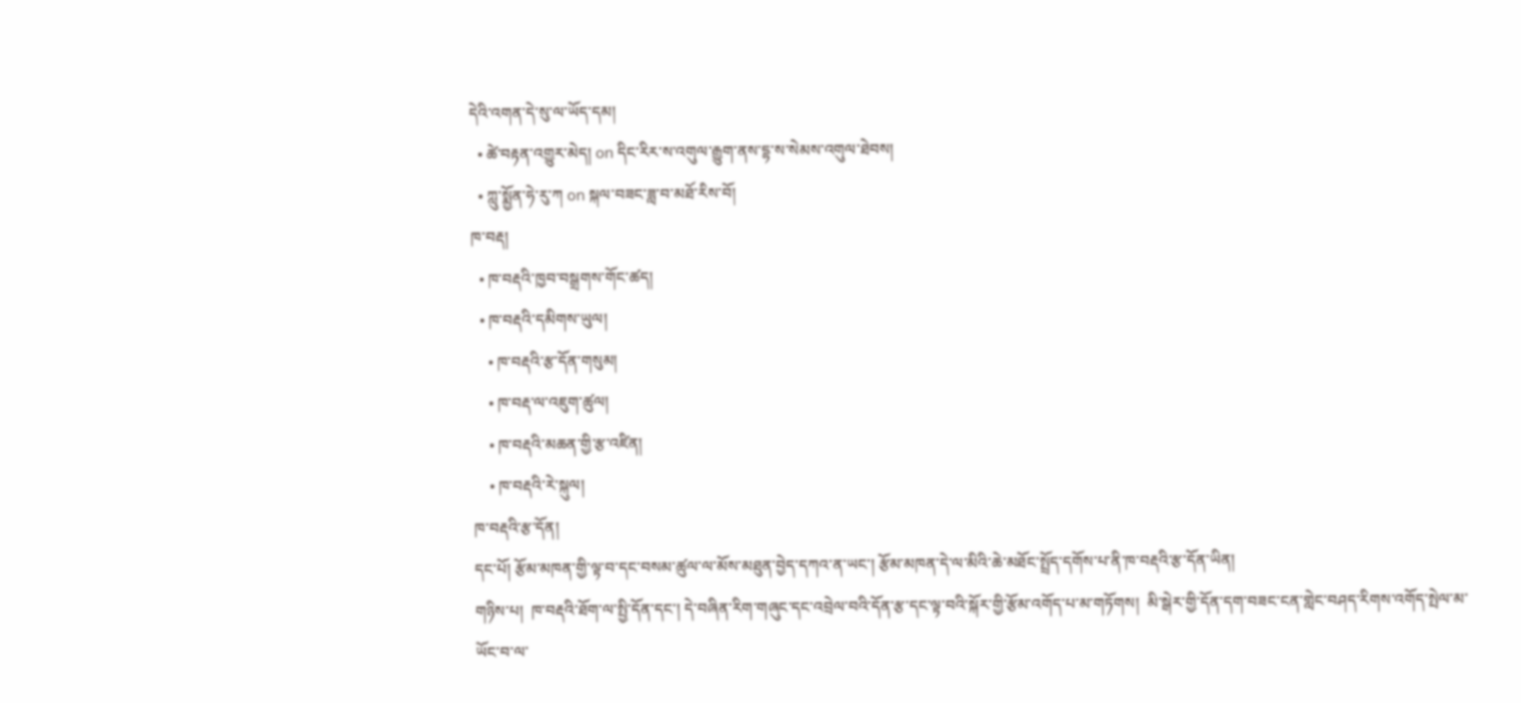དེའི་འགན་དེ་སུ་ལ་ཡོད་དམ།
  • ཚེ་བརྟན་འགྱུར་མེད། on དིང་རིར་ས་འགུལ་རྒྱུག་ནས་དྷ་ས་སེམས་འགུལ་ཐེབས།
  • ཀླུ་སྨྱོན་ཧེ་རུ་ཀ on སྐལ་བཟང་ཟླ་བ་མཐོ་རིས་བོ།
ཁ་བརྡ།
  • ཁ་བརྡའི་ཁྱབ་བསྒྲགས་གོང་ཚད།
  • ཁ་བརྡའི་དམིགས་ཡུལ།
    • ཁ་བརྡའི་རྩ་དོན་གསུམ།
    • ཁ་བརྡ་ལ་འཇུག་ཚུལ།
    • ཁ་བརྡའི་མཆན་གྱི་རྩ་འཛིན།
    • ཁ་བརྡའི་རེ་སྐུལ།
ཁ་བརྡའི་རྩ་དོན།
དང་པོ། རྩོམ་མཁན་གྱི་ལྟ་བ་དང་བསམ་ཚུལ་ལ་མོས་མཐུན་བྱེད་དཀའ་ན་ཡང་། རྩོམ་མཁན་དེ་ལ་མིའི་ཆེ་མཐོང་སྤྲོད་དགོས་པ་ནི་ཁ་བརྡའི་རྩ་དོན་ཡིན།
གཉིས་པ།  ཁ་བརྡའི་ཐོག་ལ་སྤྱི་དོན་དང་། དེ་བཞིན་རིག་གཞུང་དང་འབྲེལ་བའི་དོན་རྩ་དང་ལྟ་བའི་སྐོར་གྱི་རྩོམ་འགོད་པ་མ་གཏོགས།  མི་སྒེར་གྱི་དོན་དག་བཟང་ངན་གླེང་བཤད་རིགས་འགོད་སྤེལ་མ་ཡོང་བ་ལ་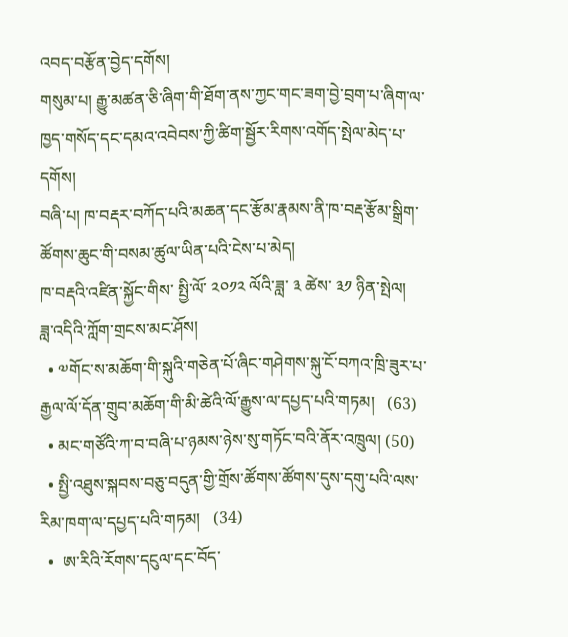འབད་བརྩོན་བྱེད་དགོས།
གསུམ་པ། རྒྱུ་མཚན་ཅི་ཞིག་གི་ཐོག་ནས་ཀྱང་གང་ཟག་བྱེ་བྲག་པ་ཞིག་ལ་ཁྱད་གསོད་དང་དམའ་འབེབས་ཀྱི་ཚིག་སྦྱོར་རིགས་འགོད་སྤེལ་མེད་པ་དགོས།
བཞི་པ། ཁ་བརྡར་བཀོད་པའི་མཆན་དང་རྩོམ་རྣམས་ནི་ཁ་བརྡ་རྩོམ་སྒྲིག་ཚོགས་ཆུང་གི་བསམ་ཚུལ་ཡིན་པའི་ངེས་པ་མེད།
ཁ་བརྡའི་འཛིན་སྐྱོང་གིས་ སྤྱི་ལོ་ ༢༠༡༢ ལོའི་ཟླ་ ༣ ཚེས་ ༣༡ ཉིན་སྤེལ།
ཟླ་འདིའི་ཀློག་གྲངས་མང་ཤོས།
  • ༧གོང་ས་མཆོག་གི་སྐུའི་གཅེན་པོ་ཞིང་གཤེགས་སྐུ་ངོ་བཀའ་ཁྲི་ཟུར་པ་རྒྱལ་ལོ་དོན་གྲུབ་མཆོག་གི་མི་ཚེའི་ལོ་རྒྱུས་ལ་དཔྱད་པའི་གཏམ།   (63)
  • མང་གཙོའི་ཀ་བ་བཞི་པ་ཉམས་ཉེས་སུ་གཏོང་བའི་ནོར་འཁྲུལ། (50)
  • སྤྱི་འཐུས་སྐབས་བཅུ་བདུན་གྱི་གྲོས་ཚོགས་ཚོགས་དུས་དགུ་པའི་ལས་རིམ་ཁག་ལ་དཔྱད་པའི་གཏམ།   (34)
  •  ཨ་རིའི་རོགས་དངུལ་དང་བོད་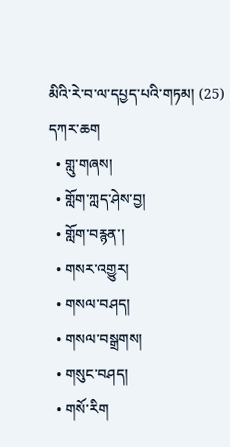མིའི་རེ་བ་ལ་དཔྱད་པའི་གཏམ། (25)
དཀར་ཆག
  • གླུ་གཞས།
  • གློག་ཀླད་ཤེས་བྱ།
  • གློག་བརྙན་།
  • གསར་འགྱུར།
  • གསལ་བཤད།
  • གསལ་བསྒྲགས།
  • གསུང་བཤད།
  • གསོ་རིག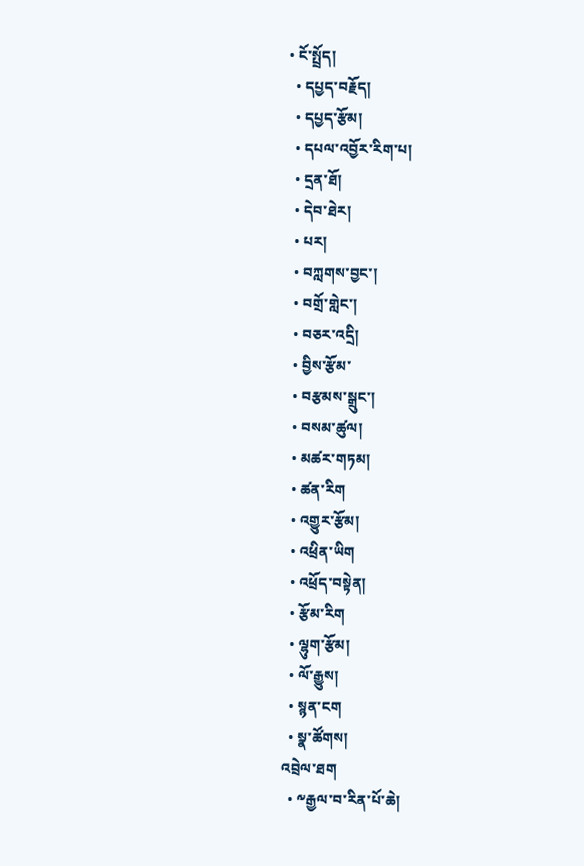• ངོ་སྤྲོད།
  • དཔྱད་བརྗོད།
  • དཔྱད་རྩོམ།
  • དཔལ་འབྱོར་རིག་པ།
  • དྲན་ཐོ།
  • དེབ་ཐེར།
  • པར།
  • བཀླགས་བྱང་།
  • བགྲོ་གླེང་།
  • བཅར་འདྲི།
  • བྱིས་རྩོམ་
  • བརྩམས་སྒྲུང་།
  • བསམ་ཚུལ།
  • མཚར་གཏམ།
  • ཚན་རིག
  • འགྱུར་རྩོམ།
  • འཕྲིན་ཡིག
  • འཕྲོད་བསྟེན།
  • རྩོམ་རིག
  • ལྷུག་རྩོམ།
  • ལོ་རྒྱུས།
  • སྙན་ངག
  • སྣ་ཚོགས།
འབྲེལ་ཐག
  • ༸རྒྱལ་བ་རིན་པོ་ཆེ།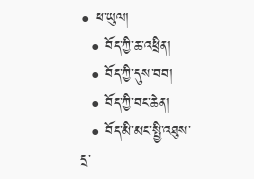• ཕ་ཡུལ།
  • བོད་ཀྱི་ཆ་འཕྲིན།
  • བོད་ཀྱི་དུས་བབ།
  • བོད་ཀྱི་བང་ཆེན།
  • བོད་མི་མང་སྤྱི་འཐུས་དྲ་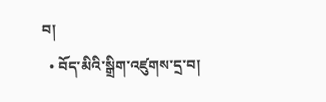བ།
  • བོད་མིའི་སྒྲིག་འཛུགས་དྲ་བ།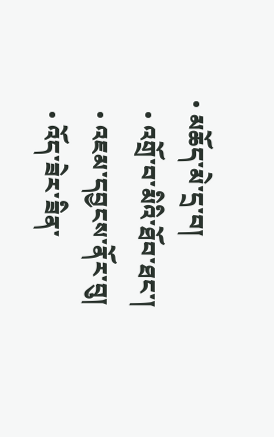• མཆོད་མེ་དྲ་བ།
  • འགྲོ་བ་མིའི་ཐོབ་ཐང་།
  • འཇམ་དབྱངས་ནོར་བུ།
  • འོད་ཟེར་ཟིན་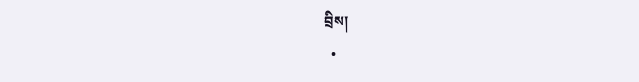བྲིས།
  •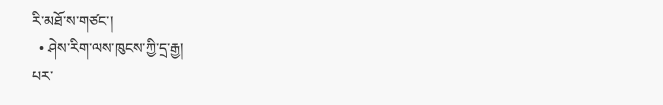རི་མཐོ་ས་གཙང་།
  • ཤེས་རིག་ལས་ཁུངས་ཀྱི་དྲ་རྒྱ།
པར་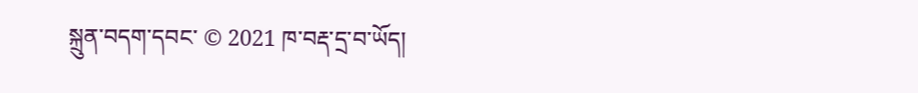སྐྲུན་བདག་དབང་ © 2021 ཁ་བརྡ་དྲ་བ་ཡོད།